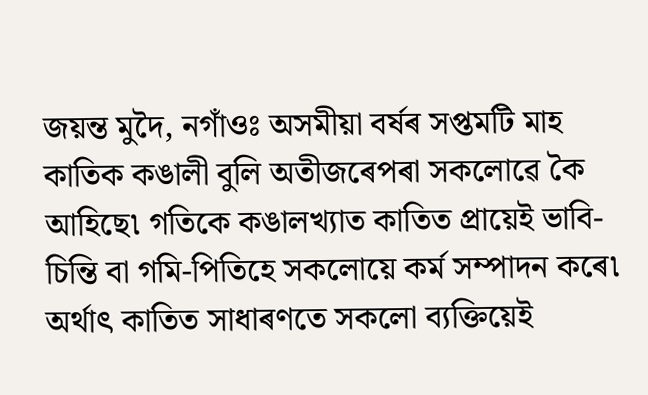জয়ন্ত মুদৈ, নগাঁওঃ অসমীয়া বৰ্ষৰ সপ্তমটি মাহ কাতিক কঙালী বুলি অতীজৰেপৰা সকলোৱে কৈ আহিছে৷ গতিকে কঙালখ্যাত কাতিত প্ৰায়েই ভাবি-চিন্তি বা গমি-পিতিহে সকলোয়ে কৰ্ম সম্পাদন কৰে৷ অৰ্থাৎ কাতিত সাধাৰণতে সকলো ব্যক্তিয়েই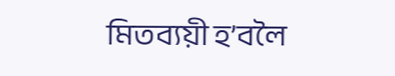মিতব্যয়ী হ’বলৈ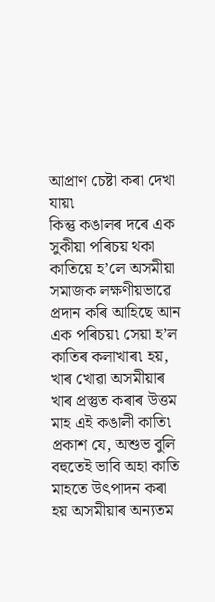আপ্ৰাণ চেষ্টা কৰা দেখা যায়৷
কিন্তু কঙালৰ দৰে এক সুকীয়া পৰিচয় থকা কাতিয়ে হ’লে অসমীয়া সমাজক লক্ষণীয়ভাৱে প্ৰদান কৰি আহিছে আন এক পৰিচয়৷ সেয়া হ’ল কাতিৰ কলাখাৰ৷ হয়, খাৰ খোৱা অসমীয়াৰ খাৰ প্ৰস্তুত কৰাৰ উত্তম মাহ এই কঙালী কাতি৷ প্ৰকাশ যে, অশুভ বুলি বহুতেই ভাবি অহা কাতি মাহতে উৎপাদন কৰা হয় অসমীয়াৰ অন্যতম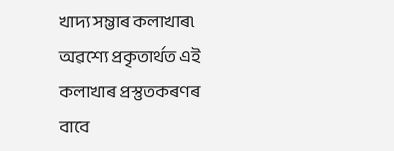খাদ্য সম্ভাৰ কলাখাৰ৷ অৱশ্যে প্ৰকৃতাৰ্থত এই কলাখাৰ প্ৰস্তুতকৰণৰ বাবে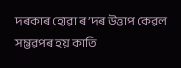দৰকাৰ হোৱা ৰ’দৰ উত্তাপ কেৱল সম্ভৱপৰ হয় কাতি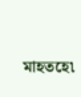মাহতহে৷